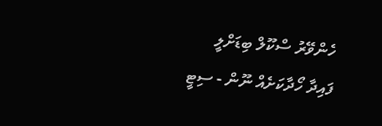ހެންވޭރު ސްކޫލް ބިޑަށްލީ ފައިދާ ހޯދާކަށެއް ނޫން - ސިޓީ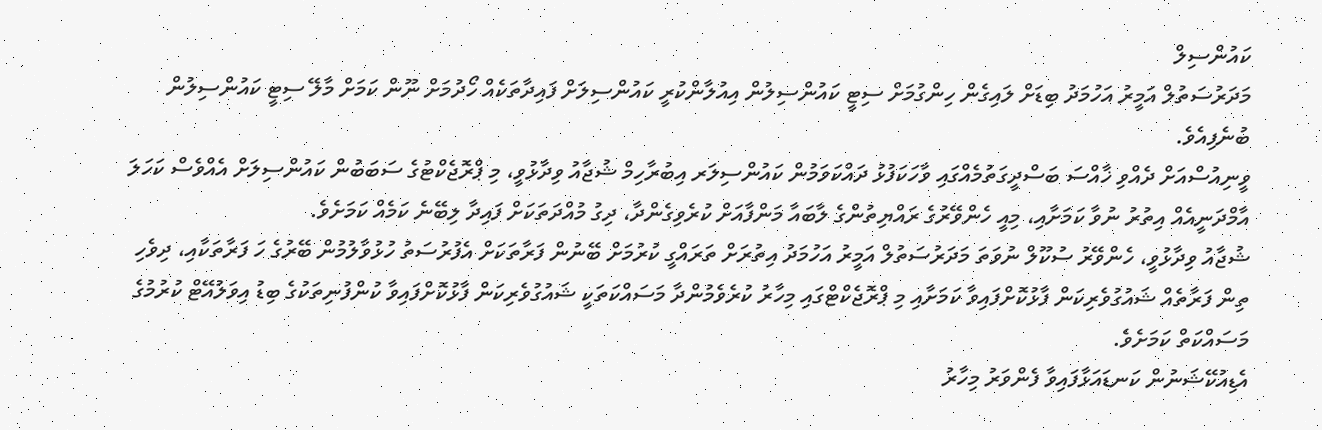ކައުންސިލް
މަދަރުސަތުލް އަމީރު އަހުމަދު ބިޑަށް ލައިގެން ހިންގުމަށް ސިޓީ ކައުންސިލުން އިއުލާންކުރީ ކައުންސިލަށް ފައިދާތަކެއް ހޯދުމަށް ނޫން ކަމަށް މާލޭ ސިޓީ ކައުންސިލުން ބުނެފިއެވެ.
ވީނިއުސްއަށް ދެއްވި ޚާއްސަ ބަސްދީގަތުމެއްގައި ވާހަކަފުޅު ދައްކަވަމުން ކައުންސިލަރ އިބުރާހިމް ޝުޖާއު ވިދާޅުވީ، މި ޕްރޮޖެކްޓުގެ ސަބަބުން ކައުންސިލަށް އެއްވެސް ކަހަލަ އާމްދަނީއެއް އިތުރު ނުވާ ކަމަށާއި، މިއީ ހެންވޭރުގެ ރައްޔިތުންގެ ލާބައާ މަންފާއަށް ކުރެވިގެންދާ، ދިގު މުއްދަތަކަށް ފައިދާ ލިބޭނެ ކަމެއް ކަމަށެވެ.
ޝުޖާއު ވިދާޅުވީ، ހެންވޭރު ސުކޫލް ނުވަތަ މަދަރުސަތުލް އަމީރު އަހުމަދު އިތުރަށް ތަރައްގީ ކުރުމަށް ބޭނުން ފަރާތަކަށް އެފުރުސަތު ހުޅުވާލުމުން ބޭރުގެ ހަ ފަރާތަކާއި، ދިވެހި ތިން ފަރާތެއް ޝައުގުވެރިކަން ފާޅުކޮށްފައިވާ ކަމަށާއި މި ޕްރޮޖެކްޓްގައި މިހާރު ކުރެވެމުންދާ މަސައްކަތަކީ ޝައުގުވެރިކަން ފާޅުކޮށްފައިވާ ކުންފުނިތަކުގެ ބިޑު އިވަލުއޭޓް ކުރުމުގެ މަސައްކަތް ކަމަށެވެ.
އެޑިއުކޭޝަނުން ކަނޑައަޅާފައިވާ ފެންވަރު މިހާރު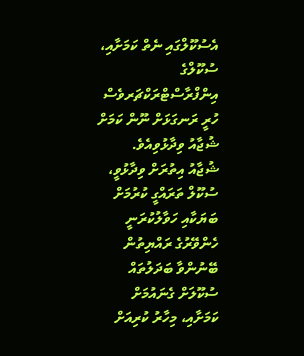އެސުކޫލްގައި ނެތް ކަމަށާއި، ސުކޫލްގެ އިންފްރާސްޓްރަކްޗަރވެސް ހުރީ ރަނގަޅަށް ނޫން ކަމަށް ޝުޖާއު ވިދާޅުވިއެވެ.
ޝުޖާއު އިތުރަށް ވިދާޅުވީ، ސުކޫލް ތަރައްގީ ކުރުމަށް ބަޔަކާއި ހަވާލުކުރަނީ ހެންވޭރުގެ ރައްޔިތުން ބޭނުންވާ ބަދަލުތައް ސުކޫލަށް ގެނައުމަށް ކަމަށާއި، މިހާރު ކުރިއަށް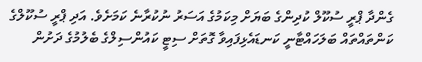ގެންދާ ޕްރީ ސުކޫލް ކުދިންގެ ބަޔަށް މިކަމުގެ އަސަރު ނުކުރާނެ ކަމަށެވެ. އަދި ޕްރީ ސުކޫލްގެ ކަންތައްތައް ބަލަހައްޓާނީ ކަނޑައެޅިފައިވާ ގޮތަށް ސިޓީ ކައުންސިލްގެ ބެލުމުގެ ދަށުން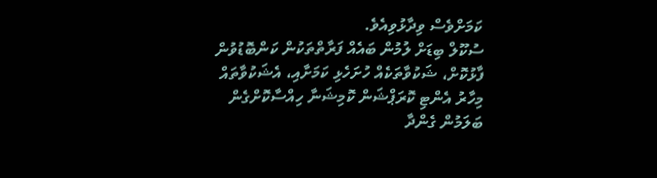ކަމަށްވެސް ވިދާޅުވިއެވެ.
ސުކޫލް ބިޑަށް ލުމުން ބައެއް ފަރާތްތަކުން ކަންބޮޑުވުން ފާޅުކޮށް، ޝަކުވާތަކެއް ހުށަހެޅި ކަމަށާއި، އެޝަކުވާތައް މިހާރު އެންޓި ކޮރަޕްޝަން ކޮމިޝަނާ ހިއްސާކޮށްގެން ބަލަމުން ގެންދާ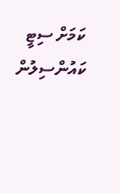ކަމަށް ސިޓީ ކައުންސިލުން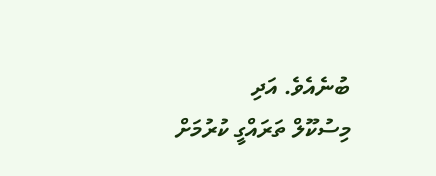ބުނެއެވެ. އަދި
މިސުކޫލް ތަރައްގީ ކުރުމަށް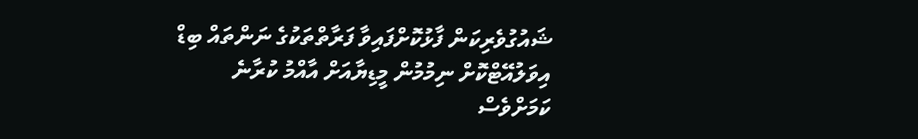ޝައުގުވެރިކަން ފާޅުކޮށްފައިވާ ފަރާތްތަކުގެ ނަންތައް ބިޑް އިވަލުއޭޓްކޮށް ނިމުމުން މީޑިޔާއަށް އާއްމު ކުރާނެ ކަމަށްވެސް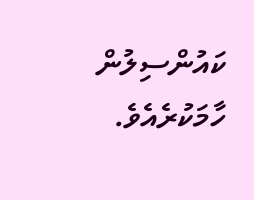ކައުންސިލުން ހާމަކުރެއެވެ.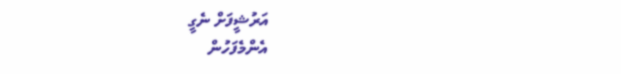އަރުޝީފަށް ނެގީ
އެންމެފަހުން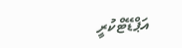އަޕްޑޭޓްކުރީ